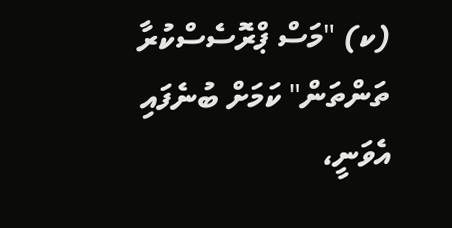(ކ) "މަސް ޕްރޮސެސްކުރާ ތަންތަން" ކަމަށް ބުނެފައި އެވަނީ،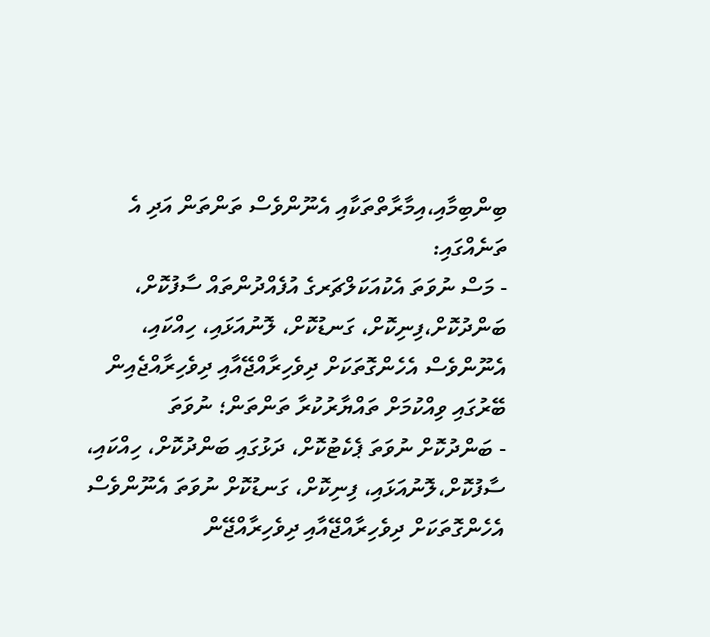ބިންބިމާއި،އިމާރާތްތަކާއި އެނޫންވެސް ތަންތަން އަދި އެ ތަނެއްގައި:
- މަސް ނުވަތަ އެކުއަކަލްޗަރގެ އުފެއްދުންތައް ސާފުކޮށް، ބަންދުކޮށް،ފިނިކޮށް، ގަނޑުކޮށް، ލޮނުއަޅައި، ހިއްކައި، އެނޫންވެސް އެހެންގޮތަކަށް ދިވެހިރާއްޖޭއާއި ދިވެހިރާއްޖެއިން ބޭރުގައި ވިއްކުމަށް ތައްޔާރުކުރާ ތަންތަން؛ ނުވަތަ
- ބަންދުކޮށް ނުވަތަ ޕެކެޓުކޮށް، ދަޅުގައި ބަންދުކޮށް، ހިއްކައި، ސާފުކޮށް،ލޮނުއަޅައި، ފިނިކޮށް، ގަނޑުކޮށް ނުވަތަ އެނޫންވެސް އެހެންގޮތަކަށް ދިވެހިރާއްޖޭއާއި ދިވެހިރާއްޖޭން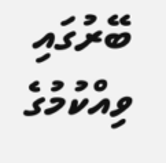ބޭރުގައި ވިއްކުމުގެ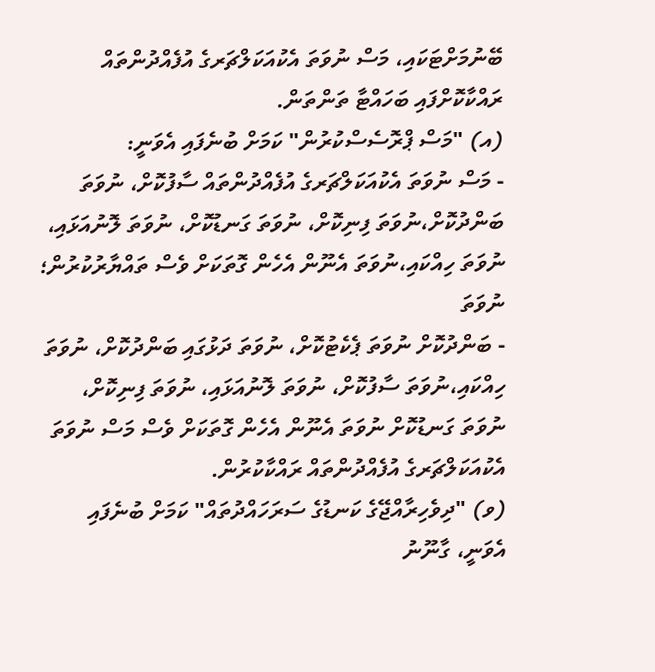ބޭނުމަށްޓަކައި، މަސް ނުވަތަ އެކުއަކަލްޗަރގެ އުފެއްދުންތައް ރައްކާކޮށްފައި ބަހައްޓާ ތަންތަން.
(އ) "މަސް ޕްރޮސެސްކުރުން" ކަމަށް ބުނެފައި އެވަނީ:
- މަސް ނުވަތަ އެކުއަކަލްޗަރގެ އުފެއްދުންތައް ސާފުކޮށް، ނުވަތަ ބަންދުކޮށް،ނުވަތަ ފިނިކޮށް، ނުވަތަ ގަނޑުކޮށް، ނުވަތަ ލޮނުއަޅައި، ނުވަތަ ހިއްކައި،ނުވަތަ އެނޫން އެހެން ގޮތަކަށް ވެސް ތައްޔާރުކުރުން؛ ނުވަތަ
- ބަންދުކޮށް ނުވަތަ ޕެކެޓުކޮށް، ނުވަތަ ދަޅުގައި ބަންދުކޮށް، ނުވަތަ ހިއްކައި،ނުވަތަ ސާފުކޮށް، ނުވަތަ ލޮނުއަޅައި، ނުވަތަ ފިނިކޮށް، ނުވަތަ ގަނޑުކޮށް ނުވަތަ އެނޫން އެހެން ގޮތަކަށް ވެސް މަސް ނުވަތަ އެކުއަކަލްޗަރގެ އުފެއްދުންތައް ރައްކާކުރުން.
(ވ) "ދިވެހިރާއްޖޭގެ ކަނޑުގެ ސަރަހައްދުތައް" ކަމަށް ބުނެފައި އެވަނީ، ގާނޫނު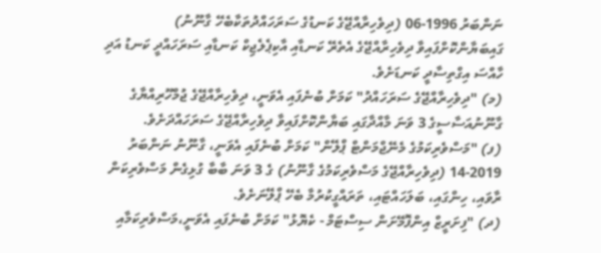ނަންބަރު 1996-06 (ދިވެހިރާއްޖޭގެ ކަނޑުގެ ސަރަހައްދުތަކާބެހޭ ގާނޫނު) ގައިބަޔާންކޮށްފައިވާ ދިވެހިރާއްޖޭގެ އެތެރޭ ކަނޑާއި އާކިޕެލެޖިކް ކަނޑާއި ސަރަހައްދީ ކަނޑު އަދި ހާއްސަ އިގްތިސާދީ ކަނޑަށެވެ.
(މ) "ދިވެހިރާއްޖޭގެ ސަރަހައްދު" ކަމަށް ބުނެފައި އެވަނީ، ދިވެހިރާއްޖޭގެ ޖުމްހޫރިއްޔާގެ ގާނޫނުއަސާސީގެ 3 ވަނަ މާއްދާގައި ބަޔާންކޮށްފައިވާ ދިވެހިރާއްޖޭގެ ސަރަހައްދަށެވެ.
(ފ) "މަސްވެރިކަމުގެ މެނޭޖްމަންޓް ޕްލޭން" ކަމަށް ބުނެފައި އެވަނީ، ގާނޫނު ނަންބަރު 2019-14 (ދިވެހިރާއްޖޭގެ މަސްވެރިކަމުގެ ގާނޫނު) ގެ 3 ވަނަ ބާބާ ގުޅިގެން މަސްވެރިކަން ރާވައި، ހިންގައި، ބަލަހައްޓައި، ތަރައްގީކުރުމާ ބެހޭ ޕްލޭނަށެވެ.
(ދ) "ފިށަރީޒް އިންފޮމޭށަން ސިސްޓަމް - ކެޔޮޅު" ކަމަށް ބުނެފައި އެވަނީ،މަސްވެރިކަމާއި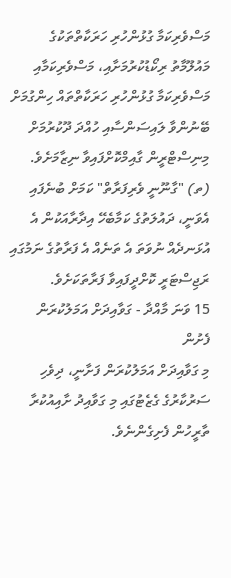މަސްވެރިކަމާ ގުޅުންހުރި ހަރަކާތްތަކުގެ މައުލޫމާތު ރިކޯޑުކުރުމަށާއި، މަސްވެރިކަމާއި މަސްވެރިކަމާ ގުޅުންހުރި ހަރަކާތްތައް ހިންގުމަށް ބޭނުންވާ ލައިސަންސާއި ހުއްދަ ދޫކުރުމަށް މިނިސްޓްރީން ގާއިމްކޮށްފައިވާ ނިޒާމަށެވެ.
(ތ) "ގާނޫނީ ވެރިފަރާތް" ކަމަށް ބުނެފައި އެވަނީ، ދައުލަތުގެ ކަމާބެހޭ އިދާރާއަކުން އެ އުޅަނދެއް ނުވަތަ އެ ތަނެއް އެ ފަރާތުގެ ނަމުގައި ރަޖިސްޓަރީ ކޮށްދީފައިވާ ފަރާތަކަށެވެ.
15 ވަނަ މާއްދާ - ގަވާއިދަށް އަމަލުކުރަން ފެށުން
މި ގަވާއިދަށް އަމަލުކުރަން ފަށާނީ، ދިވެހި ސަރުކާރުގެ ގެޒެޓުގައި މި ގަވާއިދު ށާއިއުކުރާ ތާރީހުން ފެށިގެންނެވެ.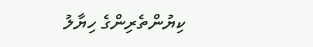ކިޔުންތެރިންގެ ހިޔާލު